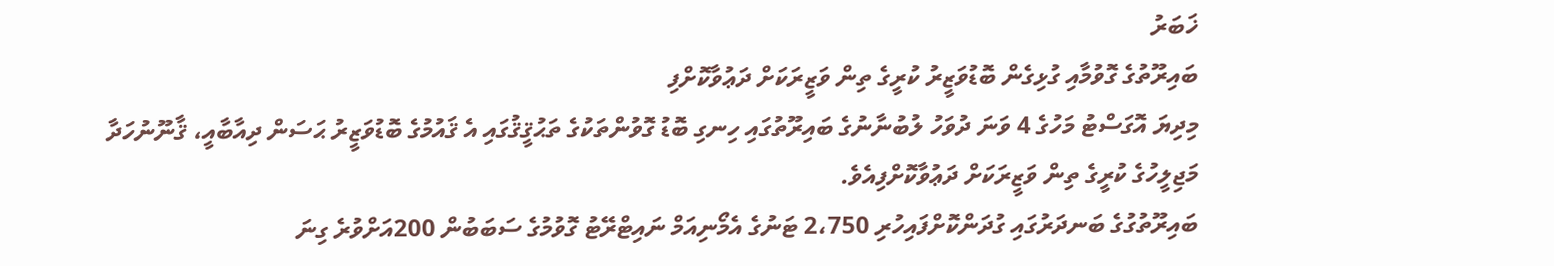ޚަބަރު
ބައިރޫތުގެ ގޮވުމާއި ގުޅިގެން ބޮޑުވަޒީރު ކުރީގެ ތިން ވަޒީރަކަށް ދަޢުވާކޮށްފި
މިދިޔަ އޮގަސްޓު މަހުގެ 4 ވަނަ ދުވަހު ލުބުނާނުގެ ބައިރޫތުގައި ހިނގި ބޮޑު ގޮވުންތަކުގެ ތަޙުޤީޤުގައި އެ ޤައުމުގެ ބޮޑުވަޒީރު ޙަސަން ދިއާބާއީ، ޤާނޫނުހަދާ މަޖިލީހުގެ ކުރީގެ ތިން ވަޒީރަކަށް ދަޢުވާކޮށްފިއެވެ.
ބައިރޫތުގުގެ ބަނދަރުގައި ގުދަންކޮށްފައިހުރި 2،750 ޓަނުގެ އެމޯނިއަމް ނައިޓްރޭޓު ގޮވުމުގެ ސަބަބުން 200އަށްވުރެ ގިނަ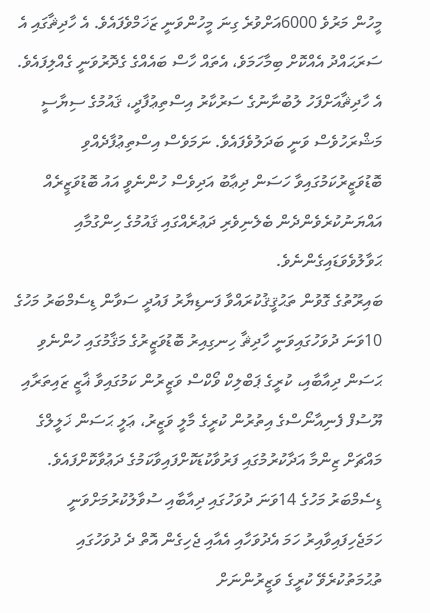މީހުން މަރުވެ 6000އަށްވުރެ ގިނަ މީހުންވަނީ ޒަޚަމްވެފައެވެ. އެ ހާދިޘާގައި އެ ސަރަޙައްދު އެއްކޮށް ބިމާހަމަވެ، އެތައް ހާސް ބައެއްގެ ގެދޮރުވަނީ ގެއްލިފައެވެ. އެ ހާދިޘާއަށްފަހު ލުބުނާނުގެ ސަރުކާރު އިސްތިޢުފާދީ، ޤައުމުގެ ސިޔާސީ މަޝްރަހުވެސް ވަނީ ބަދަލުވެފައެވެ. ނަމަވެސް އިސްތިޢުފާދެއްވި ބޮޑުވަޒީރުކަމުގައިވާ ހަސަން ދިޢާބު އަދިވެސް ހުންނެވީ އައު ބޮޑުވަޒީރެއް އައްޔަނުކުރެވެންދެން ބެލެނިވެރި ދަޢުރެއްގައި ޤައުމުގެ ހިންގުމާއި ޙަވާލުވެވަޑައިގެންނެވެ.
ބައިރޫތުގެ ގޮވުން ތަޙުޤީޤުކުރައްވާ ފަނޑިޔާރު ފައުދީ ސަވާން ޑިސެމްބަރު މަހުގެ 10ވަނަ ދުވަހުގައިވަނީ ހާދިޘާ ހިނގިއިރު ބޮޑުވަޒީރުގެ މަޤާމުގައި ހުންނެވި ޙަސަން ދިއާބާއި، ކުރީގެ ޕަބްލިކް ވޯކްސް ވަޒީރުން ކަމުގައިވާ ޣާޒީ ޒައިތަރާއި ޔޫސުފް ފެނިއާނޯސްގެ އިތުރުން ކުރީގެ މާލީ ވަޒީރު، ޢަލީ ޙަސަން ޚަލީލްގެ މައްޗަށް ޒިންމާ އަދާކުރުމުގައި ފަރުވާކުޑަކޮށްފައިވާކަމުގެ ދަޢުވާކޮށްފައެވެ. ޑިސެމްބަރު މަހުގެ 14ވަނަ ދުވަހުގައި ދިއާބާއި ސުވާލުކުރުމަށްވަނީ ހަމަޖެހިފައިވާއިރު ހަމަ އެދުވަހާއި އެއާއި ޖެހިގެން އޮތް ދެ ދުވަހުގައި ތުޙުމަތުކުރެވޭ ކުރީގެ ވަޒީރުންނަށް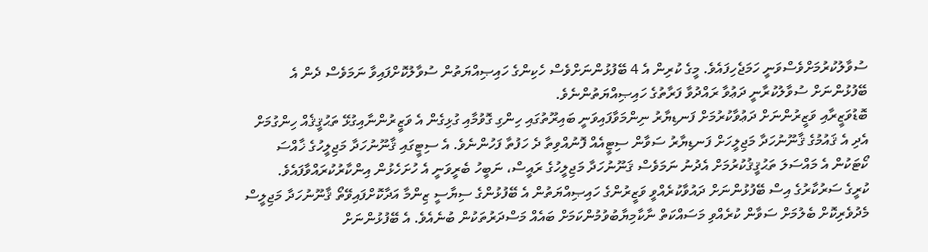ސުވާލުކުރުމަށްވެސްވަނީ ހަމަޖެހިފައެވެ. މީގެ ކުރިން އެ 4 ބޭފުޅުންނަށްވެސް ހެކިންގެ ހައިޞިއްޔަތުން ސުވާލުކޮށްފައިވާ ނަމަވެސް ދެން އެ ބޭފުޅުންނަށް ސުވާލުކުރާނީ ދަޢުވާ ރައްދުވާ ފަރާތުގެ ހައިޞިއްޔަތުންނެވެ.
ބޮޑުވަޒީރާއި ވަޒީރުންނަށް ދަޢުވާކުރުމަށް ފަނޑިޔާރު ނިންމަވާފައިވަނީ ބައިރޫތުގައި ހިންގި ގޮވުމާއި ގުޅިގެން އެ ވަޒީރުންނާއިގުޅޭ ތަޙުޤީޤެއް ހިންގުމަށް އެދި އެ ޤައުމުގެ ޤާނޫނުހަދާ މަޖިލީހަށް ފަނޑިޔާރު ސަވާން ސިޓީއެއް ފޮނުއްވިތާ ދެ ހަފުތާ ފަހުންނެވެ. އެ ސިޓީގައި ޤާނޫނުހަދާ މަޖިލީހުގެ ޚާއްސަ ކޯޓަކުން އެ މައްސަލަ ތަޙުޤީޤުކުރުމަށް އެދުނު ނަމަވެސް ޤަނޫނުހަދާ މަޖިލީހުގެ ރައީސް، ނަބީހު ބެރީވަނީ އެ ހުށަހެޅުން އިންކާރުކުރައްވާފައެވެ.
ކުރީގެ ސަރުކާރުގެ އިސް ބޭފުޅުންނަށް ދައުވާކުރެއްވީ ވަޒީރުންގެ ހައިޞިއްޔަތުން އެ ބޭފުޅުންގެ ސިޔާސީ ޒިންމާ އަދާކޮށްފައިވޭތޯ ޤާނޫނުހަދާ މަޖިލީސް މެދުވެރިކޮށް ބެލުމަށް ސަވާން ކުރެއްވި މަސައްކަތް ނާކާމިޔާބުވުމުންކަމަށް ބައެއް މަސްދަރުތަކުން ބުނެއެވެ. އެ ބޭފުޅުންނަށް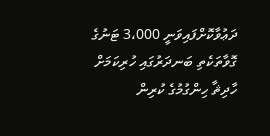ދަޢުވާކޮށްފައިވަނީ 3،000 ޓަނުގެ ގޮވާތަކެތި ބަނދަރުގައި ހުރިކަމަށް ހާދިޘާ ހިންގުމުގެ ކުރިން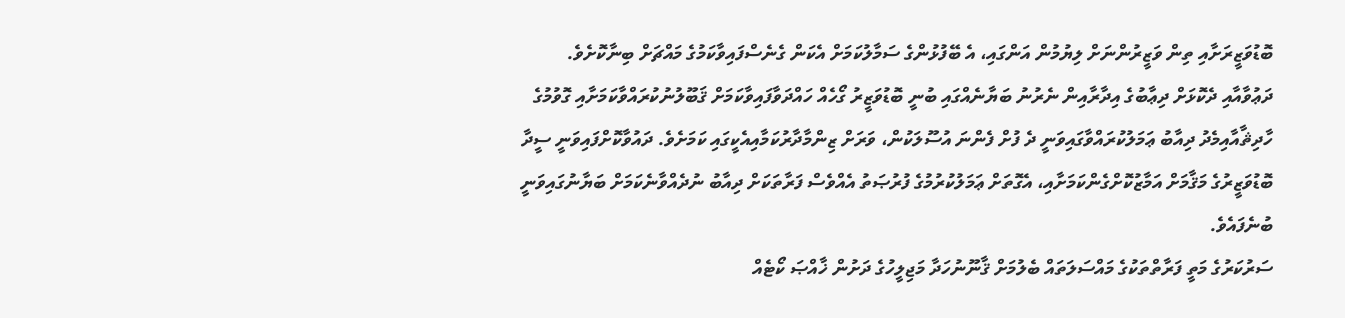ބޮޑުވަޒީރަށާއި ތިން ވަޒީރުންނަށް ލިޔުމުން އަންގައި، އެ ބޭފުޅުންގެ ސަމާލުކަމަށް އެކަން ގެނެސްފައިވާކަމުގެ މައްޗަށް ބިނާކޮށެވެ.
ދަޢުވާއާއި ދެކޮޅަށް ދިޢާބުގެ އިދާރާއިން ނެރުނު ބަޔާނެއްގައި ބުނީ ބޮޑުވަޒީރު ގޯހެއް ހައްދަވާފައިވާކަމަށް ޤަބޫލުނުކުރައްވާކަމަށާއި ގޮވުމުގެ ހާދިޘާއާއިމެދު ދިއާބު ޢަމަލުކުރައްވާގައިވަނީ ދެ ފުށް ފެންނަ އުސޫލަކުން، ވަރަށް ޒިންމާދާރުކަމާއިއެކީގައި ކަމަށެވެ. ދައުވާކޮށްފައިވަނީ ސީދާ ބޮޑުވަޒީރުގެ މަޤާމަށް އަމާޒުކޮށްގެންކަމަށާއި، އެގޮތަށް ޢަމަލުކުރުމުގެ ފުރުޞަތު އެއްވެސް ފަރާތަކަށް ދިއާބު ނުދެއްވާނެކަމަށް ބަޔާނުގައިވަނީ ބުނެފައެވެ.
ސަރުކަރުގެ މަތީ ފަރާތްތަކުގެ މައްސަލަތައް ބެލުމަށް ޤާނޫނުހަދާ މަޖިލީހުގެ ދަށުން ޚާއްޞަ ކޯޓެއް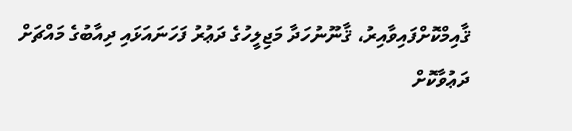ޤާއިމްކޮށްފައިވާއިރު، ޤާނޫނުހަދާ މަޖިލީހުގެ ދަޢުރު ފަހަނައަޅައި ދިއާބުގެ މައްޗަށް ދަޢުވާކޮށް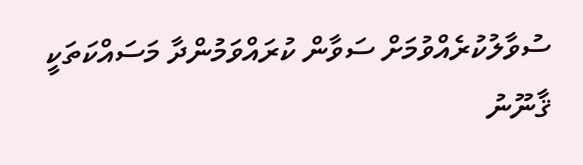ސުވާލުކުރެއްވުމަށް ސަވާން ކުރައްވަމުންދާ މަސައްކަތަކީ ޤާނޫނު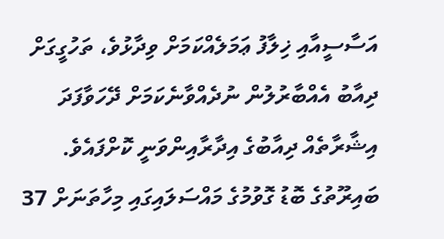އަސާސީއާއި ޚިލާފު ޢަމަލެއްކަމަށް ވިދާޅުވެ، ތަހުގީގަށް ދިއާބު އެއްބާރުލުން ނުދެއްވާނެކަމަށް ދޭހަވާފަދަ އިޝާރާތެއް ދިއާބުގެ އިދާރާއިންވަނީ ކޮށްފައެވެ.
ބައިރޫތުގެ ބޮޑު ގޮވުމުގެ މައްސަލައިގައި މިހާތަނަށް 37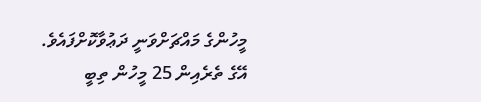މީހުންގެ މައްޗަށްވަނީ ދަޢުވާކޮށްފައެވެ. އޭގެ ތެރެއިން 25 މީހުން ތިބީ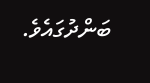ބަންދުގައެވެ.